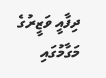ދިފާއީ ވަޒީރުގެ މަގާމުގައި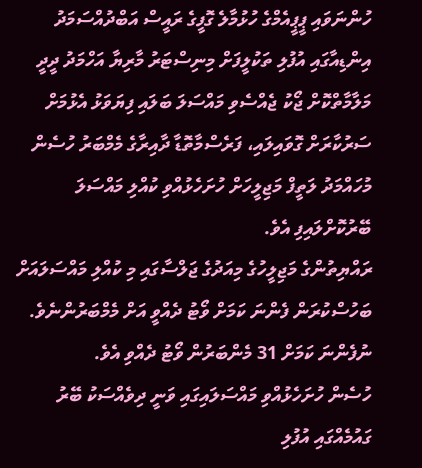ހުންނަވައި ޕީޕީއެމްގެ ހުޅުމާލެ ގޮފީގެ ރައީސް އަބްދުއްސަމަދު އިންޑިއާގައި އުފުލި ތަކުލީފަށް މިނިސްޓަރު މާރިޔާ އަހްމަދު ދީދީ މަލާމާތްކޮށް ޖޯކު ޖެއްސެވި މައްސަލަ ބަލައި ފިޔަވަޅު އެޅުމަށް ސަރުކާރަށް ގޮވައިލައި، ފަރެސްމާތޮޑާ ދާއިރާގެ މެމްބަރު ހުސެން މުހައްމަދު ލަތީފް މަޖިލީހަށް ހުށަހެޅުއްވި ކުއްލި މައްސަލަ ބޭރުކޮށްލައިފި އެވެ.
ރައްޔިތުންގެ މަޖިލީހުގެ މިއަދުގެ ޖަލްސާގައި މި ކުއްލި މައްސަލައަށް ބަހުސްކުރަން ފެންނަ ކަމަށް ވޯޓު ދެއްވީ އަށް މެމްބަރުންނެވެ. ނުފެންނަ ކަމަށް 31 މެންބަރުން ވޯޓު ދެއްވި އެވެ.
ހުސެން ހުށަހެޅުއްވި މައްސަލައިގައި ވަނީ ދިވެއްސަކު ބޭރު ގައުމެއްގައި އުފުލި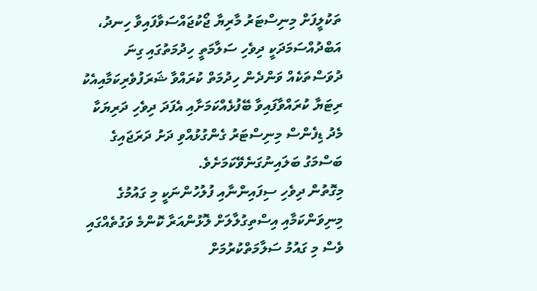ތަކުލީފަށް މިނިސްޓަރު މާރިޔާ ޖޯކުޖައްސަވާފައިވާ ހިނދު، އަބްދުއްސަމަދަކީ ދިވެހި ސަލާމަތީ ހިދުމަތުގައި ގިނަ ދުވަސްތަކެއް ވަންދެން ހިދުމަތް ކުރައްވާ ޝަރަފުވެރިކަމާއިއެކު ރިޓަޔާ ކުރައްވާފައިވާ ބޭފުޅެއްކަމަށާއި އެފަދަ ދިވެހި ދަރިޔަކާ މެދު ޑިފެންސް މިނިސްޓަރު ގެންގުޅުއްވި ދަށު ދަރަޖައިގެ ބަސްމަގު ބަލައިނުގަނެވޭކަމަށެވެ.
މިގޮތުން ދިވެހި ސިފައިންނާއި ފުލުހުންނަކީ މި ގައުމުގެ މިނިވަންކަމާއި އިސްތިގުލާލަށް ލޮޅުންއަރާ ކޮންމެ ވަގުތެއްގައި ވެސް މި ގައުމު ސަލާމަތްކުރުމަށް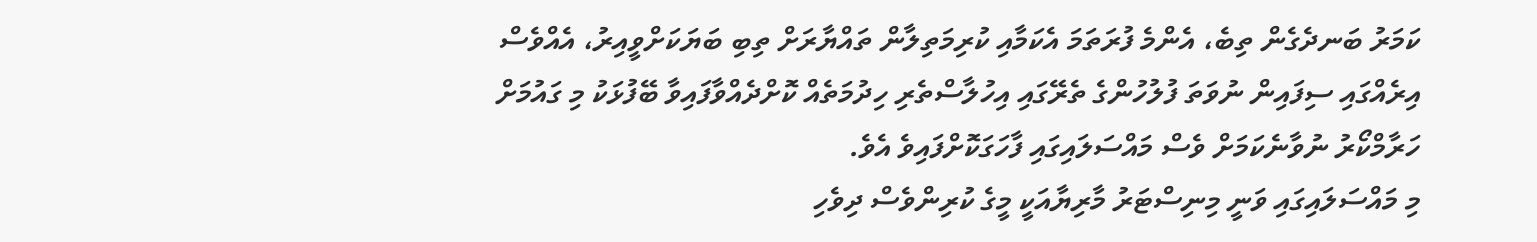ކަމަރު ބަނދެގެން ތިބެ، އެންމެ ފުރަތަމަ އެކަމާއި ކުރިމަތިލާން ތައްޔާރަށް ތިބި ބަޔަކަށްވީއިރު، އެއްވެސް އިރެއްގައި ސިފައިން ނުވަތަ ފުލުހުންގެ ތެރޭގައި އިހުލާސްތެރި ހިދުމަތެއް ކޮށްދެއްވާފައިވާ ބޭފުޅަކު މި ގައުމަށް ހަރާމްކޯރު ނުވާނެކަމަށް ވެސް މައްސަލައިގައި ފާހަގަކޮށްފައިވެ އެވެ.
މި މައްސަލައިގައި ވަނީ މިނިސްޓަރު މާރިޔާއަކީ މީގެ ކުރިންވެސް ދިވެހި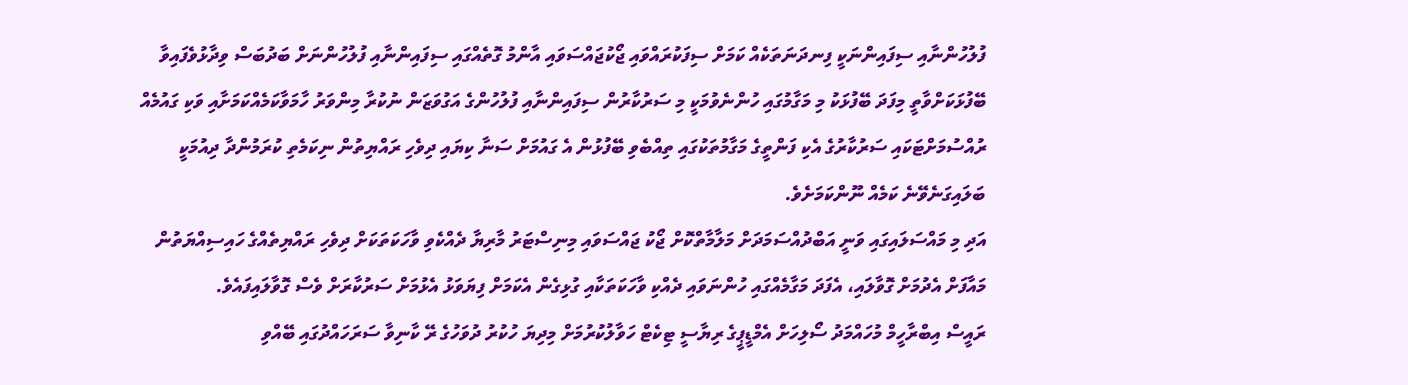ފުލުހުންނާއި ސިފައިންނަކީ ފިނދަނަތަކެއް ކަމަށް ސިފަކުރައްވައި ޖޯކުޖައްސަވައި އާންމު ގޮތެއްގައި ސިފައިންނާއި ފުލުހުންނަށް ބަދުބަސް ވިދާޅުވެފައިވާ ބޭފުޅަކަށްވާތީ މިފަދަ ބޭފުޅަކު މި މަގާމުގައި ހުންނެވުމަކީ މި ސަރުކާރުން ސިފައިންނާއި ފުލުހުންގެ އަގުވަޒަން ނުކުރާ މިންވަރު ހާމަވާކަމެއްކަމަށާއި ވަކި ގައުމެއް ރުއްސުމަށްޓަކައި ސަރުކާރުގެ އެކި ފަންތީގެ މަގާމުތަކުގައި ތިއްބެވި ބޭފުޅުން އެ ގައުމަށް ސަނާ ކިޔައި ދިވެހި ރައްޔިތުން ނިކަމެތި ކުރަމުންދާ ދިއުމަކީ ބަލައިގަނެވޭނެ ކަމެއް ނޫންކަމަށެވެ.
އަދި މި މައްސަލައިގައި ވަނީ އަބްދުއްސަމަދަށް މަލާމާތްކޮށް ޖޯކު ޖައްސަވައި މިނިސްޓަރު މާރިޔާ ދެއްކެވި ވާހަކަތަކަށް ދިވެހި ރައްޔިތެއްގެ ހައިސިއްޔަތުން މައާފަށް އެދުމަށް ގޮވާލައި، އެފަދަ މަގާމެއްގައި ހުންނަވައި ދެއްކި ވާހަކަތަކާއި ގުޅިގެން އެކަމަށް ފިޔަވަޅު އެޅުމަށް ސަރުކާރަށް ވެސް ގޮވާލައިފައެވެ.
ރައީސް އިބްރާހީމް މުހައްމަދު ސޯލިހަށް އެމްޑީޕީގެ ރިޔާސީ ޓިކެޓް ހަވާލުކުރުމަށް މިދިޔަ ހުކުރު ދުވަހުގެ ރޭ ކާނިވާ ސަރަހައްދުގައި ބޭއްވި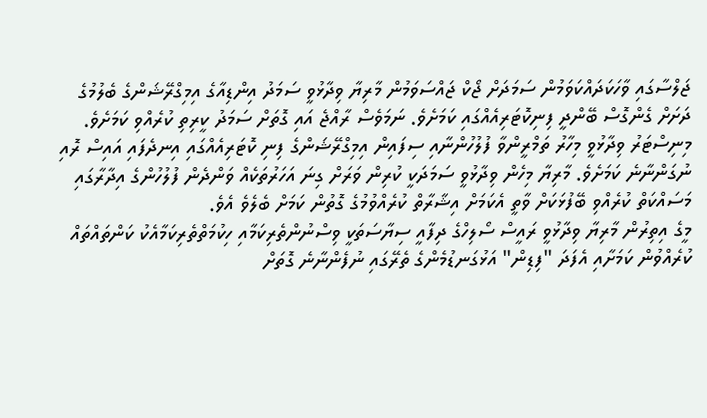ޖަލްސާގައި ވާހަކަދައްކަވަމުން ސަމަދަށް ޖޯކް ޖައްސަވަމުން މާރިޔާ ވިދާޅުވީ ސަމަދު އިންޑިއާގެ އިމިގްރޭޝަންގެ ބެލުމުގެ ދަށަށް ގެންގޮސް ބޭންދީ ފިނިކޮޓަރިއެއްގައި ކަމަށެވެ. ނަމަވެސް ރާއްޖެ އައި ގޮތަށް ސަމަދު ކީރިތި ކުރެއްވި ކަމަށެވެ.
މިނިސްޓަރު ވިދާޅުވީ މިހާރު ތަމްރީންވާ ފުލުހުންނާއި ސިފައިން އިމިގްރޭޝަންގެ ފިނި ކޮޓަރިއެއްގައި އިނދެފައި އައިސް ރޮއި ނުގަންނާނެ ކަމަށެވެ. މާރިޔާ މިހެން ވިދާޅުވީ ސަމަދަކީ ކުރިން ވަރަށް ގިނަ އަހަރުތަކެއް ވަންދެން ފުލުހުންގެ އިދާރާގައި މަސައްކަތް ކުރެއްވި ބޭފުޅަކަށް ވާތީ އެކަމަށް އިޝާރާތް ކުރެއްވުމުގެ ގޮތުން ކަމަށް ބެލެވެ އެވެ.
މީގެ އިތިރުން މާރިޔާ ވިދާޅުވީ ރައީސް ސޯލިހްގެ ދިފާއީ ސިޔާސަތަކީ ވިސްނުންތެރިކަމާއި ހިކުމަތްތެރިކަމާއެކު ކަންތައްތައް ކުރެއްވުން ކަމަށާއި އެފަދަ "ފިޑިން" އަޅުގަނޑުމެންގެ ތެރޭގައި ނުފެންނާނެ ގޮތަށް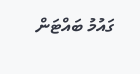ގައުމު ބައްޓަން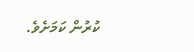ކުރުން ކަމަށެވެ.